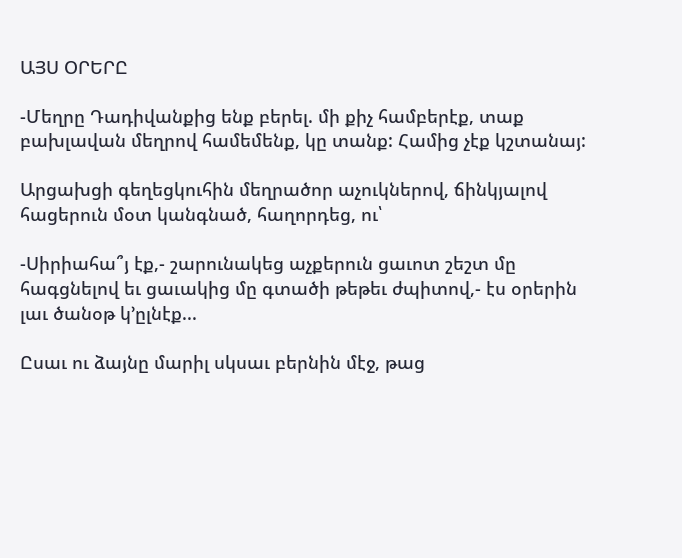ԱՅՍ ՕՐԵՐԸ

-Մեղրը Դադիվանքից ենք բերել. մի քիչ համբերէք, տաք բախլավան մեղրով համեմենք, կը տանք: Համից չէք կշտանայ:

Արցախցի գեղեցկուհին մեղրածոր աչուկներով, ճինկյալով հացերուն մօտ կանգնած, հաղորդեց, ու՝

-Սիրիահա՞յ էք,- շարունակեց աչքերուն ցաւոտ շեշտ մը հագցնելով եւ ցաւակից մը գտածի թեթեւ ժպիտով,- էս օրերին լաւ ծանօթ կ՚ըլնէք...

Ըսաւ ու ձայնը մարիլ սկսաւ բերնին մէջ, թաց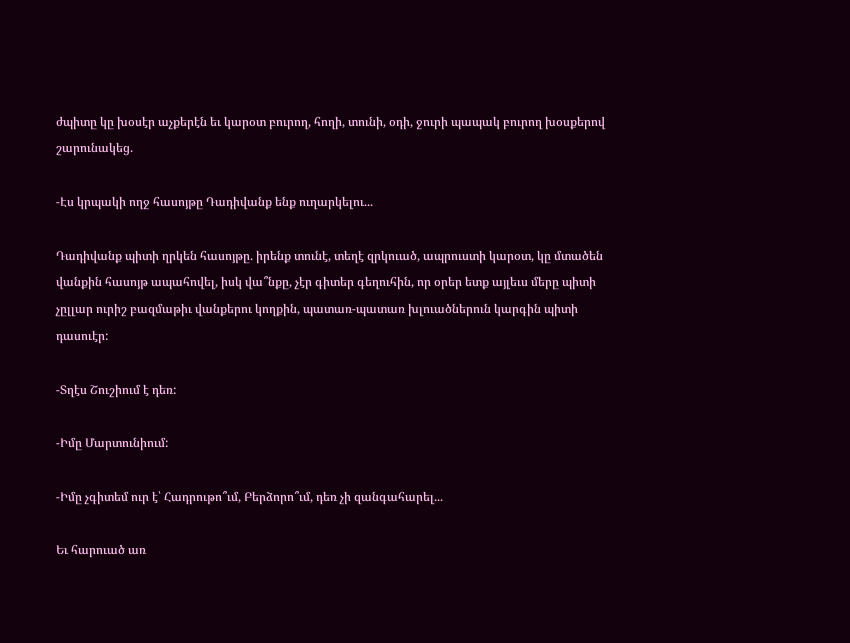ժպիտը կը խօսէր աչքերէն եւ կարօտ բուրող, հողի, տունի, օդի, ջուրի պապակ բուրող խօսքերով շարունակեց.

-Էս կրպակի ողջ հասոյթը Դադիվանք ենք ուղարկելու...

Դադիվանք պիտի ղրկեն հասոյթը. իրենք տունէ, տեղէ զրկուած, ապրուստի կարօտ, կը մտածեն վանքին հասոյթ ապահովել, իսկ վա՞նքը, չէր գիտեր գեղուհին, որ օրեր ետք այլեւս մերը պիտի չըլլար ուրիշ բազմաթիւ վանքերու կողքին, պատառ-պատառ խլուածներուն կարգին պիտի դասուէր:

-Տղէս Շուշիում է դեռ:

-Իմը Մարտունիում:

-Իմը չգիտեմ ուր է՝ Հադրութո՞ւմ, Բերձորո՞ւմ, դեռ չի զանգահարել...

Եւ հարուած առ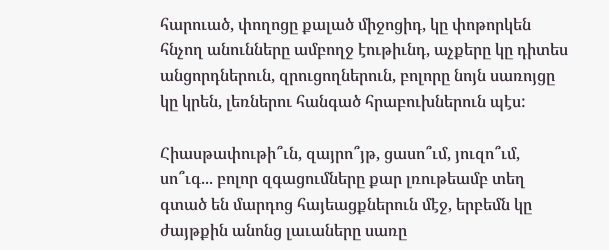հարուած, փողոցը քալած միջոցիդ, կը փոթորկեն հնչող անունները ամբողջ էութիւնդ, աչքերը կը դիտես անցորդներուն, զրուցողներուն, բոլորը նոյն սառոյցը կը կրեն, լեռներու հանգած հրաբուխներուն պէս:

Հիասթափութի՞ւն, զայրո՞յթ, ցասո՞ւմ, յուզո՞ւմ, սո՞ւգ... բոլոր զգացումները քար լռութեամբ տեղ գտած են մարդոց հայեացքներուն մէջ, երբեմն կը ժայթքին անոնց լաւաները սառը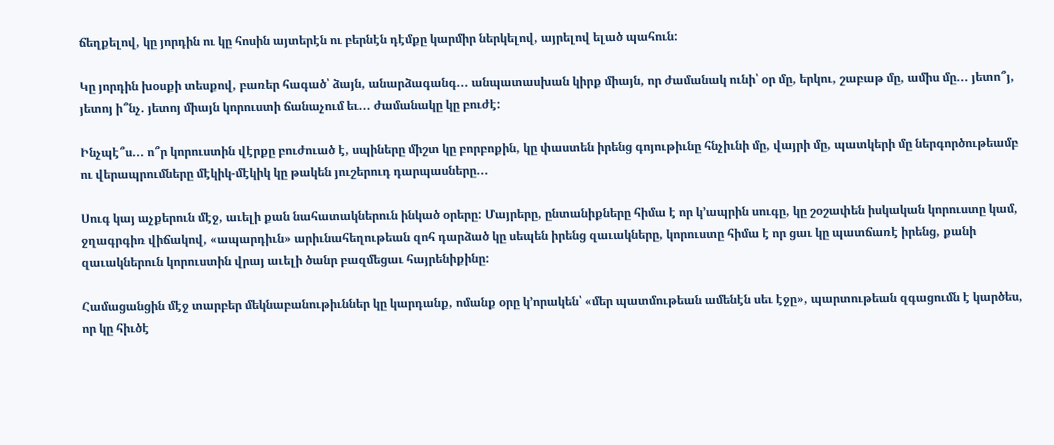ճեղքելով, կը յորդին ու կը հոսին այտերէն ու բերնէն դէմքը կարմիր ներկելով, այրելով ելած պահուն:

Կը յորդին խօսքի տեսքով, բառեր հագած՝ ձայն, անարձագանգ... անպատասխան կիրք միայն, որ ժամանակ ունի՝ օր մը, երկու, շաբաթ մը, ամիս մը... յետո՞յ, յետոյ ի՞նչ. յետոյ միայն կորուստի ճանաչում եւ... ժամանակը կը բուժէ:

Ինչպէ՞ս... ո՞ր կորուստին վէրքը բուժուած է, սպիները միշտ կը բորբոքին, կը փաստեն իրենց գոյութիւնը հնչիւնի մը, վայրի մը, պատկերի մը ներգործութեամբ ու վերապրումները մէկիկ-մէկիկ կը թակեն յուշերուդ դարպասները...

Սուգ կայ աչքերուն մէջ, աւելի քան նահատակներուն ինկած օրերը: Մայրերը, ընտանիքները հիմա է որ կ՚ապրին սուգը, կը շօշափեն իսկական կորուստը կամ, ջղագրգիռ վիճակով, «ապարդիւն» արիւնահեղութեան զոհ դարձած կը սեպեն իրենց զաւակները, կորուստը հիմա է որ ցաւ կը պատճառէ իրենց, քանի զաւակներուն կորուստին վրայ աւելի ծանր բազմեցաւ հայրենիքինը:

Համացանցին մէջ տարբեր մեկնաբանութիւններ կը կարդանք, ոմանք օրը կ՚որակեն՝ «մեր պատմութեան ամենէն սեւ էջը», պարտութեան զգացումն է կարծես, որ կը հիւծէ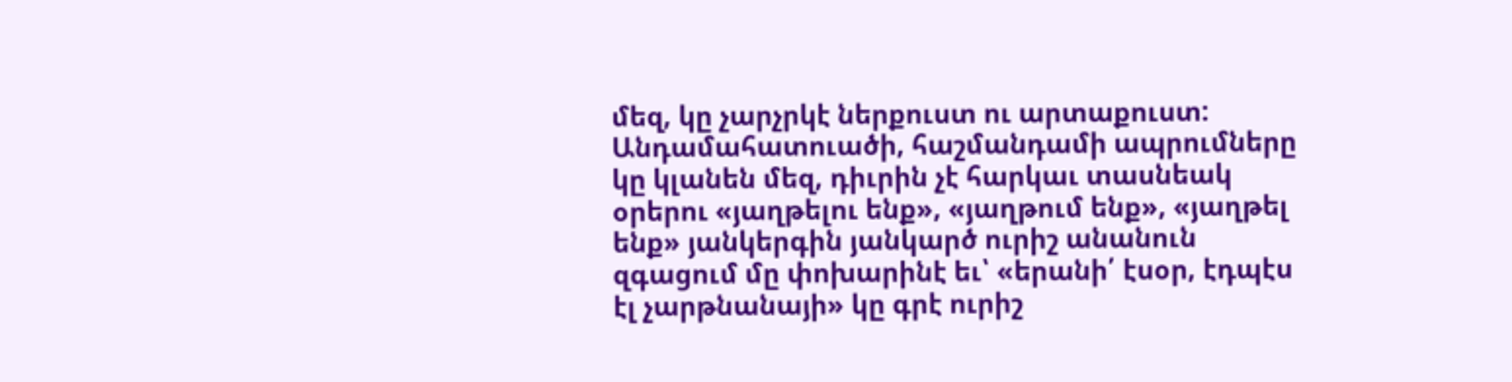մեզ, կը չարչրկէ ներքուստ ու արտաքուստ: Անդամահատուածի, հաշմանդամի ապրումները կը կլանեն մեզ, դիւրին չէ հարկաւ տասնեակ օրերու «յաղթելու ենք», «յաղթում ենք», «յաղթել ենք» յանկերգին յանկարծ ուրիշ անանուն զգացում մը փոխարինէ եւ՝ «երանի՛ էսօր, էդպէս էլ չարթնանայի» կը գրէ ուրիշ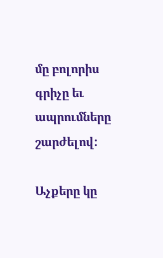մը բոլորիս գրիչը եւ ապրումները շարժելով:

Աչքերը կը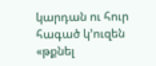կարդան ու հուր հագած կ՚ուզեն «թքնել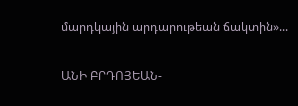մարդկային արդարութեան ճակտին»...

ԱՆԻ ԲՐԴՈՅԵԱՆ-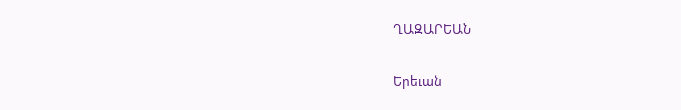ՂԱԶԱՐԵԱՆ

Երեւան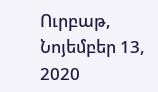Ուրբաթ, Նոյեմբեր 13, 2020